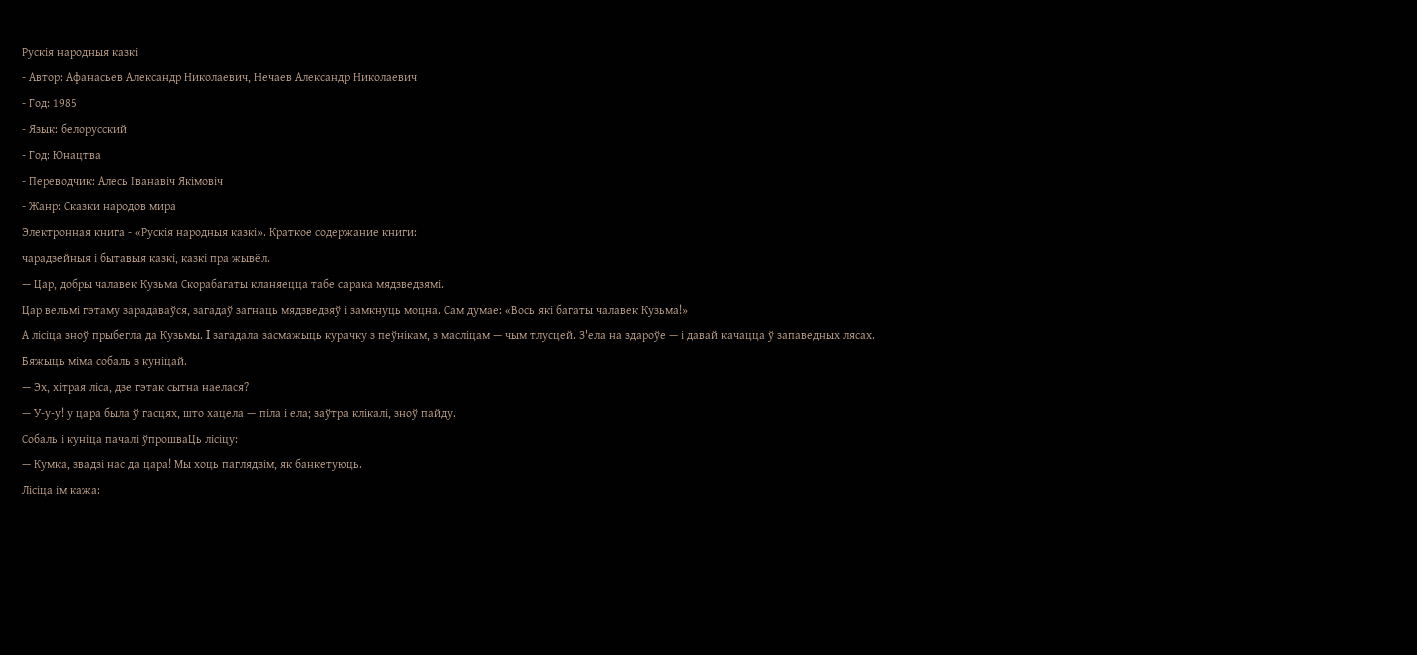Рускія народныя казкі
- Автор: Афанасьев Александр Николаевич, Нечаев Александр Николаевич
- Год: 1985
- Язык: белорусский
- Год: Юнацтва
- Переводчик: Алесь Іванавіч Якімовіч
- Жанр: Сказки народов мира
Электронная книга - «Рускія народныя казкі». Краткое содержание книги:
чарадзейныя і бытавыя казкі, казкі пра жывёл.
— Цар, добры чалавек Кузьма Скорабагаты кланяецца табе сарака мядзведзямі.
Цар вельмі гэтаму зарадаваўся, загадаў загнаць мядзведзяў і замкнуць моцна. Сам думае: «Вось які багаты чалавек Кузьма!»
А лісіца зноў прыбегла да Кузьмы. I загадала засмажыць курачку з пеўнікам, з масліцам — чым тлусцей. З'ела на здароўе — і давай качацца ў запаведных лясах.
Бяжыць міма собаль з куніцай.
— Эх, хітрая ліса, дзе гэтак сытна наелася?
— У-у-у! у цара была ў гасцях, што хацела — піла і ела; заўтра клікалі, зноў пайду.
Собаль і куніца пачалі ўпрошваЦь лісіцу:
— Кумка, звадзі нас да цара! Мы хоць паглядзім, як банкетуюць.
Лісіца ім кажа: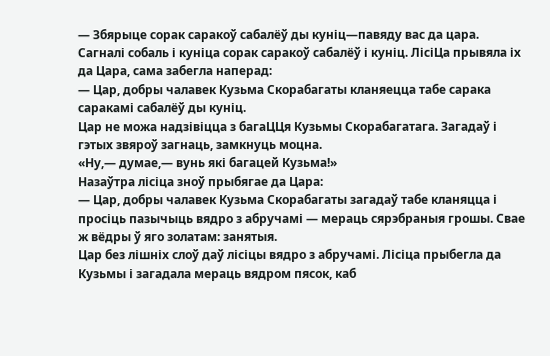— Збярыце сорак саракоў сабалёў ды куніц—павяду вас да цара.
Сагналі собаль і куніца сорак саракоў сабалёў і куніц. ЛісіЦа прывяла іх да Цара, сама забегла наперад:
— Цар, добры чалавек Кузьма Скорабагаты кланяецца табе сарака саракамі сабалёў ды куніц.
Цар не можа надзівіцца з багаЦЦя Кузьмы Скорабагатага. Загадаў і гэтых звяроў загнаць, замкнуць моцна.
«Ну,— думае,— вунь які багацей Кузьма!»
Назаўтра лісіца зноў прыбягае да Цара:
— Цар, добры чалавек Кузьма Скорабагаты загадаў табе кланяцца і просіць пазычыць вядро з абручамі — мераць сярэбраныя грошы. Свае ж вёдры ў яго золатам: занятыя.
Цар без лішніх слоў даў лісіцы вядро з абручамі. Лісіца прыбегла да Кузьмы і загадала мераць вядром пясок, каб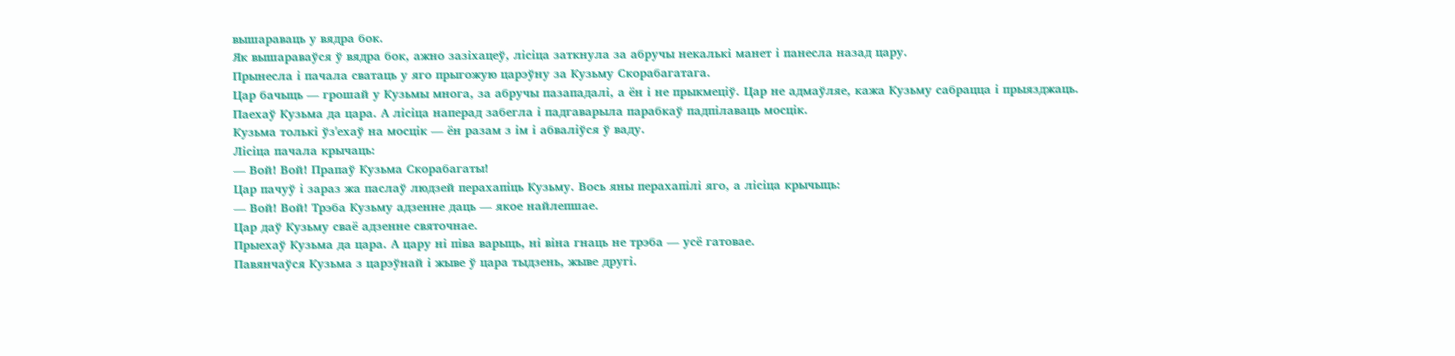вышараваць у вядра бок.
Як вышараваўся ў вядра бок, ажно зазіхацеў, лісіца заткнула за абручы некалькі манет і панесла назад цару.
Прынесла і пачала сватаць у яго прыгожую царэўну за Кузьму Скорабагатага.
Цар бачыць — грошай у Кузьмы многа, за абручы пазападалі, а ён і не прыкмеціў. Цар не адмаўляе, кажа Кузьму сабрацца і прыязджаць.
Паехаў Кузьма да цара. А лісіца наперад забегла і падгаварыла парабкаў падпілаваць мосцік.
Кузьма толькі ўз'ехаў на мосцік — ён разам з ім і абваліўся ў ваду.
Лісіца пачала крычаць:
— Вой! Вой! Прапаў Кузьма Скорабагаты!
Цар пачуў і зараз жа паслаў людзей перахапіць Кузьму. Вось яны перахапілі яго, а лісіца крычыць:
— Вой! Вой! Трэба Кузьму адзенне даць — якое найлепшае.
Цар даў Кузьму сваё адзенне святочнае.
Прыехаў Кузьма да цара. А цару ні піва варыць, ні віна гнаць не трэба — усё гатовае.
Павянчаўся Кузьма з царэўнай і жыве ў цара тыдзень, жыве другі.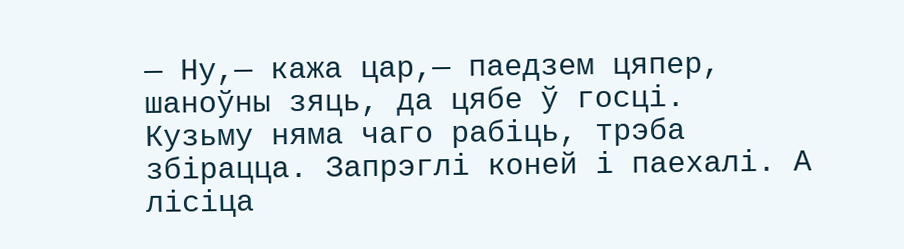— Ну,— кажа цар,— паедзем цяпер, шаноўны зяць, да цябе ў госці.
Кузьму няма чаго рабіць, трэба збірацца. Запрэглі коней і паехалі. А лісіца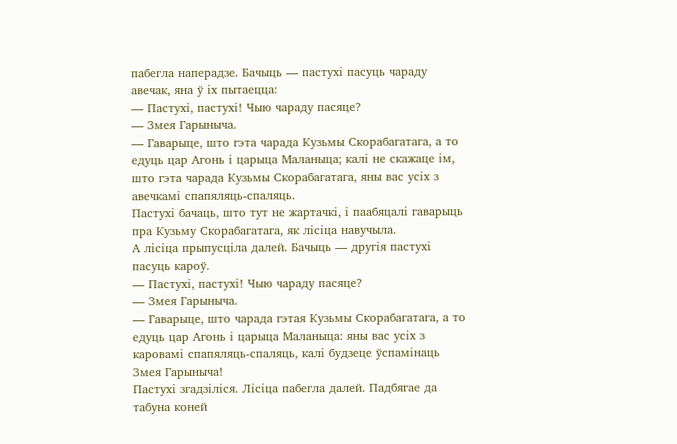пабегла наперадзе. Бачыць — пастухі пасуць чараду авечак, яна ў іх пытаецца:
— Пастухі, пастухі! Чыю чараду пасяце?
— Змея Гарыныча.
— Гаварыце, што гэта чарада Кузьмы Скорабагатага, а то едуць цар Агонь і царыца Маланыца; калі не скажаце ім, што гэта чарада Кузьмы Скорабагатага, яны вас усіх з авечкамі спапяляць-спаляць.
Пастухі бачаць, што тут не жартачкі, і паабяцалі гаварыць пра Кузьму Скорабагатага, як лісіца навучыла.
А лісіца прыпусціла далей. Бачыць — другія пастухі пасуць кароў.
— Пастухі, пастухі! Чыю чараду пасяце?
— Змея Гарыныча.
— Гаварыце, што чарада гэтая Кузьмы Скорабагатага, а то едуць цар Агонь і царыца Маланыца: яны вас усіх з каровамі спапяляць-спаляць, калі будзеце ўспамінаць Змея Гарыныча!
Пастухі згадзіліся. Лісіца пабегла далей. Падбягае да табуна коней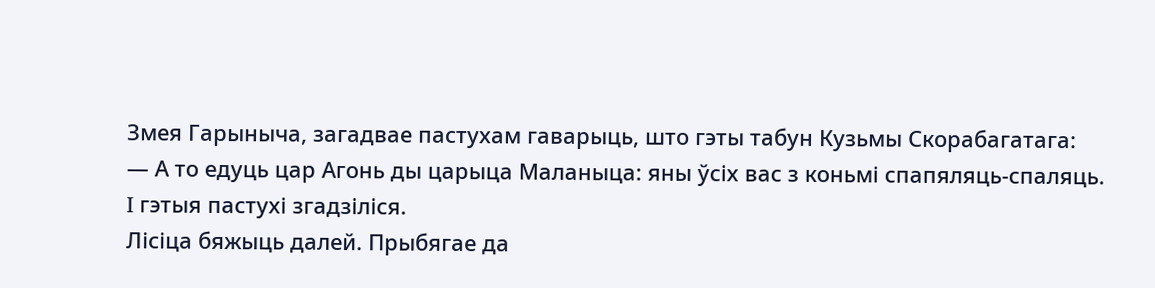Змея Гарыныча, загадвае пастухам гаварыць, што гэты табун Кузьмы Скорабагатага:
— А то едуць цар Агонь ды царыца Маланыца: яны ўсіх вас з коньмі спапяляць-спаляць.
I гэтыя пастухі згадзіліся.
Лісіца бяжыць далей. Прыбягае да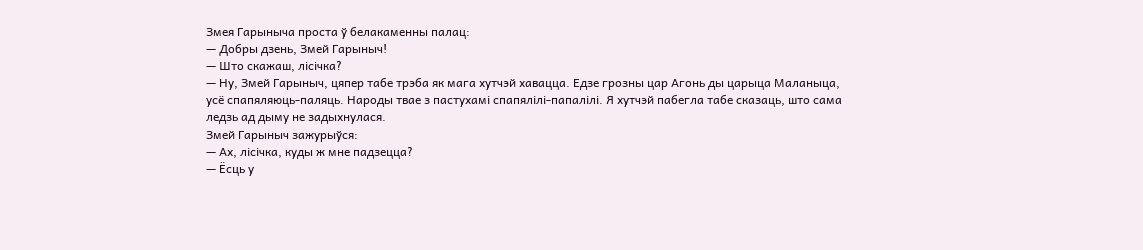Змея Гарыныча проста ў белакаменны палац:
— Добры дзень, Змей Гарыныч!
— Што скажаш, лісічка?
— Ну, Змей Гарыныч, цяпер табе трэба як мага хутчэй хавацца. Едзе грозны цар Агонь ды царыца Маланыца, усё спапяляюць-паляць. Народы твае з пастухамі спапялілі-папалілі. Я хутчэй пабегла табе сказаць, што сама ледзь ад дыму не задыхнулася.
Змей Гарыныч зажурыўся:
— Ах, лісічка, куды ж мне падзецца?
— Ёсць у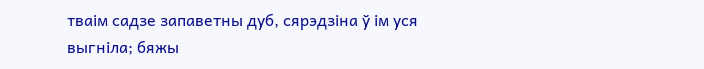тваім садзе запаветны дуб, сярэдзіна ў ім уся выгніла; бяжы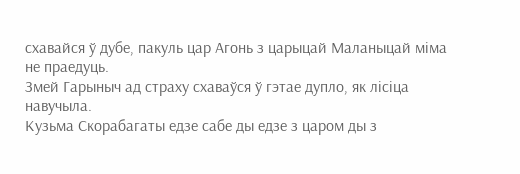схавайся ў дубе, пакуль цар Агонь з царыцай Маланыцай міма не праедуць.
Змей Гарыныч ад страху схаваўся ў гэтае дупло, як лісіца навучыла.
Кузьма Скорабагаты едзе сабе ды едзе з царом ды з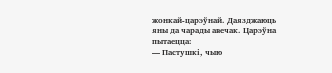жонкай-царэўнай. Даязджаюць яны да чарады авечак. Царэўна пытаецца:
— Пастушкі, чыю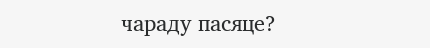чараду пасяце?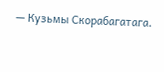— Кузьмы Скорабагатага.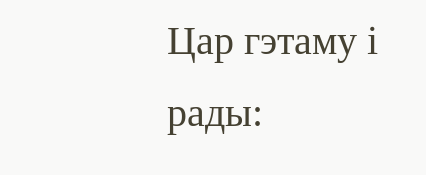Цар гэтаму і рады: